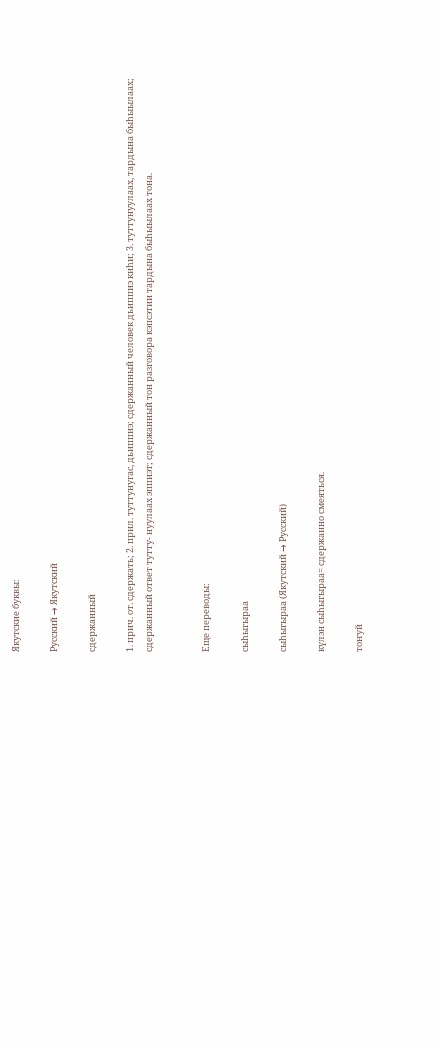Якутские буквы:

Русский → Якутский

сдержанный

1. прич. от. сдержать; 2. прил. туттунугас, дьиппиэ; сдержанный человек дьиппиэ киһи; 3. туттунуулаах, тардына быһыылаах; сдержанный ответ тутту- нуулаах эппиэт; сдержанный тон разговора кэпсэтии тардына быһыылаах тона.


Еще переводы:

сыһыгыраа

сыһыгыраа (Якутский → Русский)

күлэн сыһыгыраа= сдержанно смеяться.

тоҥуй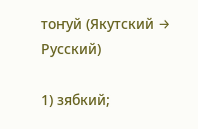тоҥуй (Якутский → Русский)

1) зябкий;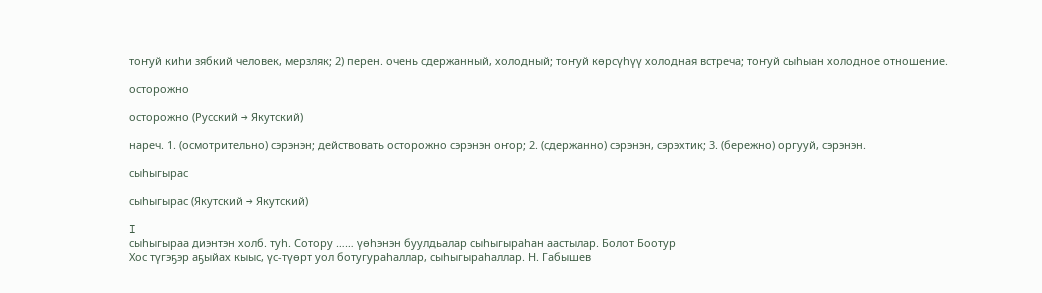тоҥуй киһи зябкий человек, мерзляк; 2) перен. очень сдержанный, холодный; тоҥуй көрсүһүү холодная встреча; тоҥуй сыһыан холодное отношение.

осторожно

осторожно (Русский → Якутский)

нареч. 1. (осмотрительно) сэрэнэн; действовать осторожно сэрэнэн оҥор; 2. (сдержанно) сэрэнэн, сэрэхтик; 3. (бережно) оргууй, сэрэнэн.

сыһыгырас

сыһыгырас (Якутский → Якутский)

I
сыһыгыраа диэнтэн холб. туһ. Сотору …… үөһэнэн буулдьалар сыһыгыраһан аастылар. Болот Боотур
Хос түгэҕэр аҕыйах кыыс, үс-түөрт уол ботугураһаллар, сыһыгыраһаллар. Н. Габышев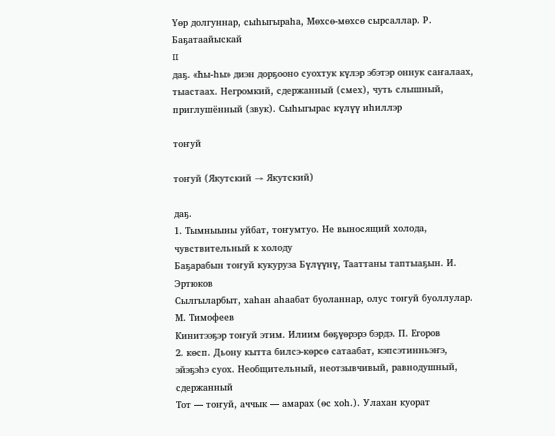Үөр долгуннар, сыһыгыраһа, Мөхсө-мөхсө сырсаллар. Р. Баҕатаайыскай
II
даҕ. «Һы-һы» диэн дорҕооно суохтук күлэр эбэтэр оннук саҥалаах, тыастаах. Негромкий, сдержанный (смех), чуть слышный, приглушённый (звук). Сыһыгырас күлүү иһиллэр

тоҥуй

тоҥуй (Якутский → Якутский)

даҕ.
1. Тымныыны уйбат, тоҥумтуо. Не выносящий холода, чувствительный к холоду
Баҕарабын тоҥуй кукуруза Бүлүүнү, Тааттаны таптыаҕын. И. Эртюков
Сылгыларбыт, хаһан аһаабат буоланнар, олус тоҥуй буоллулар. М. Тимофеев
Кинитээҕэр тоҥуй этим. Илиим бөҕүөрэрэ бэрдэ. П. Егоров
2. көсп. Дьону кытта билсэ-көрсө сатаабат, кэпсэтинньэҥэ, эйэҕэһэ суох. Необщительный, неотзывчивый, равнодушный, сдержанный
Тот — тоҥуй, аччык — амарах (өс хоһ.). Улахан куорат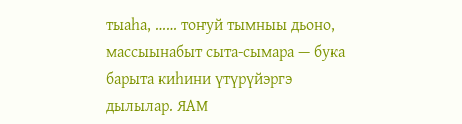тыаһа, …… тоҥуй тымныы дьоно, массыынабыт сыта-сымара — бука барыта киһини үтүрүйэргэ дылылар. ЯАМ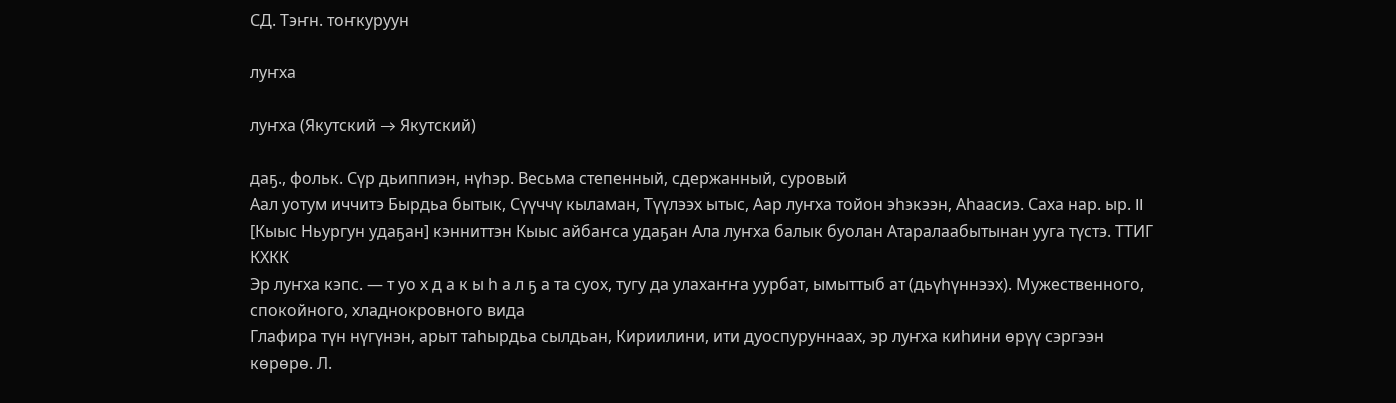СД. Тэҥн. тоҥкуруун

луҥха

луҥха (Якутский → Якутский)

даҕ., фольк. Сүр дьиппиэн, нүһэр. Весьма степенный, сдержанный, суровый
Аал уотум иччитэ Бырдьа бытык, Сүүччү кыламан, Түүлээх ытыс, Аар луҥха тойон эһэкээн, Аһаасиэ. Саха нар. ыр. II
[Кыыс Ньургун удаҕан] кэнниттэн Кыыс айбаҥса удаҕан Ала луҥха балык буолан Атаралаабытынан ууга түстэ. ТТИГ КХКК
Эр луҥха кэпс. — т уо х д а к ы һ а л ҕ а та суох, тугу да улахаҥҥа уурбат, ымыттыб ат (дьүһүннээх). Мужественного, спокойного, хладнокровного вида
Глафира түн нүгүнэн, арыт таһырдьа сылдьан, Кириилини, ити дуоспуруннаах, эр луҥха киһини өрүү сэргээн көрөрө. Л.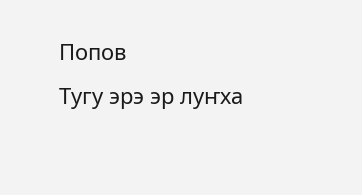Попов
Тугу эрэ эр луҥха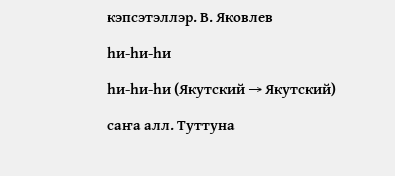кэпсэтэллэр. В. Яковлев

һи-һи-һи

һи-һи-һи (Якутский → Якутский)

саҥа алл. Туттуна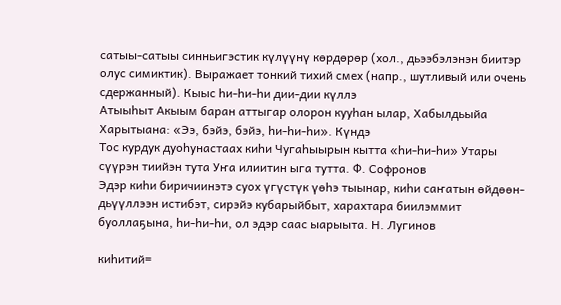сатыы-сатыы синньигэстик күлүүнү көрдөрөр (хол., дьээбэлэнэн биитэр олус симиктик). Выражает тонкий тихий смех (напр., шутливый или очень сдержанный). Кыыс һи-һи-һи дии-дии күллэ
Атыыһыт Акыым баран аттыгар олорон кууһан ылар, Хабылдьыйа Харытыана: «Ээ, бэйэ, бэйэ, һи-һи-һи». Күндэ
Тос курдук дуоһунастаах киһи Чугаһыырын кытта «һи-һи-һи» Утары сүүрэн тиийэн тута Уҥа илиитин ыга тутта. Ф. Софронов
Эдэр киһи биричиинэтэ суох үгүстүк үөһэ тыынар, киһи саҥатын өйдөөн-дьүүллээн истибэт, сирэйэ кубарыйбыт, харахтара биилэммит буоллаҕына, һи-һи-һи, ол эдэр саас ыарыыта. Н. Лугинов

киһитий=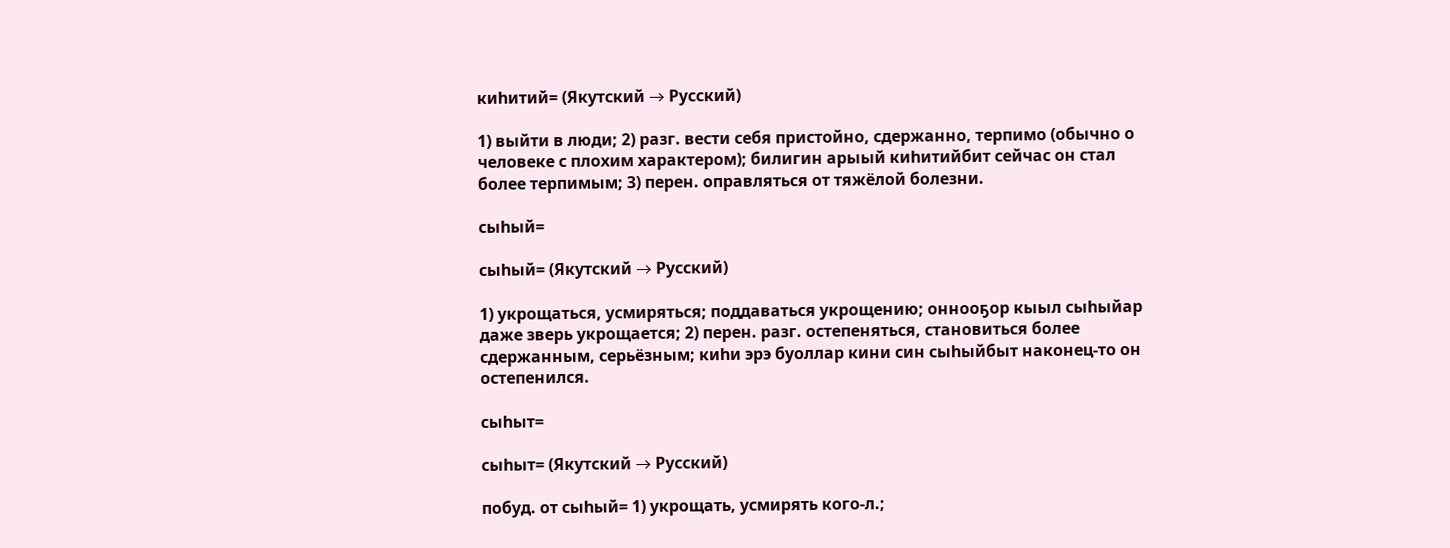киһитий= (Якутский → Русский)

1) выйти в люди; 2) разг. вести себя пристойно, сдержанно, терпимо (обычно о человеке с плохим характером); билигин арыый киһитийбит сейчас он стал более терпимым; 3) перен. оправляться от тяжёлой болезни.

сыһый=

сыһый= (Якутский → Русский)

1) укрощаться, усмиряться; поддаваться укрощению; оннооҕор кыыл сыһыйар даже зверь укрощается; 2) перен. разг. остепеняться, становиться более сдержанным, серьёзным; киһи эрэ буоллар кини син сыһыйбыт наконец-то он остепенился.

сыһыт=

сыһыт= (Якутский → Русский)

побуд. от сыһый= 1) укрощать, усмирять кого-л.;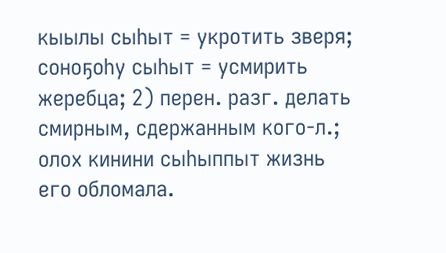кыылы сыһыт = укротить зверя; соноҕоһу сыһыт = усмирить жеребца; 2) перен. разг. делать смирным, сдержанным кого-л.; олох кинини сыһыппыт жизнь его обломала.